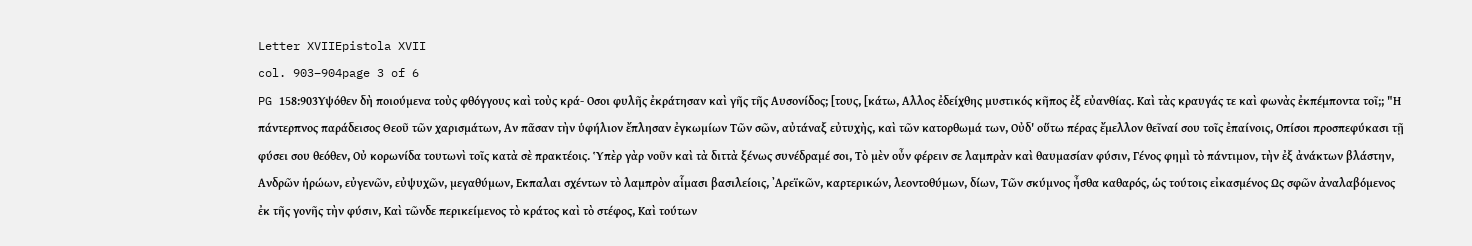Letter XVIIEpistola XVII
col. 903–904page 3 of 6
PG 158:903Υψόθεν δὴ ποιούμενα τοὺς φθόγγους καὶ τοὺς κρά- Οσοι φυλῆς ἐκράτησαν καὶ γῆς τῆς Αυσονίδος; [τους, [κάτω, Αλλος ἐδείχθης μυστικός κῆπος ἐξ εὐανθίας. Καὶ τὰς κραυγάς τε καὶ φωνὰς ἐκπέμποντα τοῖ;; "Η πάντερπνος παράδεισος Θεοῦ τῶν χαρισμάτων, Αν πᾶσαν τὴν ὑφήλιον ἔπλησαν ἐγκωμίων Τῶν σῶν, αὐτάναξ εὐτυχὴς, καὶ τῶν κατορθωμά των, Οὐδ' οὕτω πέρας ἔμελλον θεῖναί σου τοῖς ἐπαίνοις, Οπίσοι προσπεφύκασι τῇ φύσει σου θεόθεν, Οὐ κορωνίδα τουτωνὶ τοῖς κατὰ σὲ πρακτέοις. Ὑπὲρ γὰρ νοῦν καὶ τὰ διττὰ ξένως συνέδραμέ σοι, Τὸ μὲν οὖν φέρειν σε λαμπρὰν καὶ θαυμασίαν φύσιν, Γένος φημὶ τὸ πάντιμον, τὴν ἐξ ἀνάκτων βλάστην, Ανδρῶν ἡρώων, εὐγενῶν, εὐψυχῶν, μεγαθύμων, Εκπαλαι σχέντων τὸ λαμπρὸν αἷμασι βασιλείοις, ᾿Αρεϊκῶν, καρτερικών, λεοντοθύμων, δίων, Τῶν σκύμνος ἦσθα καθαρός, ὡς τούτοις εἰκασμένος Ως σφῶν ἀναλαβόμενος ἐκ τῆς γονῆς τὴν φύσιν, Καὶ τῶνδε περικείμενος τὸ κράτος καὶ τὸ στέφος, Καὶ τούτων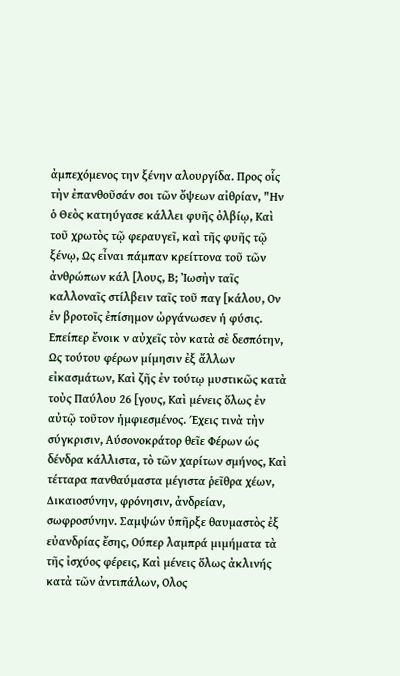ἀμπεχόμενος την ξένην αλουργίδα. Προς οἷς τὴν ἐπανθοῦσάν σοι τῶν ὄψεων αἰθρίαν, "Ην ὁ Θεὸς κατηύγασε κάλλει φυῆς ὀλβίῳ, Καὶ τοῦ χρωτὸς τῷ φεραυγεῖ, καὶ τῆς φυῆς τῷ ξένῳ, Ως εἶναι πάμπαν κρείττονα τοῦ τῶν ἀνθρώπων κάλ [λους, Β; Ἰωσὴν ταῖς καλλοναῖς στίλβειν ταῖς τοῦ παγ [κάλου, Ον ἐν βροτοῖς ἐπίσημον ὠργάνωσεν ἡ φύσις. Επείπερ ἔνοικ ν αὐχεῖς τὸν κατὰ σὲ δεσπότην, Ως τούτου φέρων μίμησιν ἐξ ἄλλων εἰκασμάτων, Καὶ ζῆς ἐν τούτῳ μυστικῶς κατὰ τοὺς Παύλου 26 [γους, Καὶ μένεις ὅλως ἐν αὐτῷ τοῦτον ἡμφιεσμένος. Έχεις τινὰ τὴν σύγκρισιν, Αύσονοκράτορ θεῖε Φέρων ώς δένδρα κάλλιστα, τὸ τῶν χαρίτων σμήνος, Καὶ τέτταρα πανθαύμαστα μέγιστα ῥεῖθρα χέων, Δικαιοσύνην, φρόνησιν, ἀνδρείαν, σωφροσύνην. Σαμψών ὑπῆρξε θαυμαστὸς ἐξ εὐανδρίας ἔσης, Ούπερ λαμπρά μιμήματα τὰ τῆς ἰσχύος φέρεις, Καὶ μένεις ὅλως ἀκλινής κατὰ τῶν ἀντιπάλων, Ολος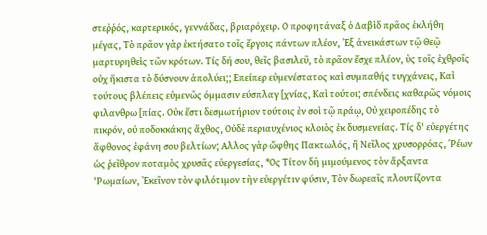στεῤῥός, καρτερικός, γεννάδας, βριαρόχειρ. Ο προφητάναξ ὁ Δαβὶδ πρᾶος ἐκλήθη μέγας, Τὸ πρᾶον γὰρ ἐκτήσατο τοῖς ἔργοις πάντων πλέον, Ἐξ ἀνεικάστων τῷ Θεῷ μαρτυρηθεὶς τῶν κρότων. Τίς δή σου, θεῖς βασιλεῦ, τὸ πρᾶον ἔσχε πλέον, ὺς τοῖς ἐχθροῖς οὐχ ἥκιστα τὸ δύσνουν ἀπολύει;; Επείπερ εὐμενέστατος καὶ συμπαθής τυγχάνεις, Καὶ τούτους βλέπεις εὐμενῶς όμμασιν εύσπλαγ [χνίας, Καὶ τούτοι; σπένδεις καθαρῶς νόμοις φιλανθρω [πίας. Οὐκ ἔστι δεσμωτήριον τούτοις ἐν σοὶ τῷ πράῳ, Οὐ χειροπέδης τὸ πικρόν, οὐ ποδοκκάκης ἄχθος, Οὐδὲ περιαυχένιος κλοιὸς ἐκ δυσμενείας. Τίς δ' εὐεργέτης ἄφθονος ἐφάνη σου βελτίων; Αλλος γὰρ ὤφθης Πακτωλός, ἢ Νεῖλος χρυσορρόας, Ῥέων ὡς ῥεῖθρον ποταμὸς χρυσᾶς εὐεργεσίας, *Ος Τίτον δὴ μιμούμενος τὸν ἄρξαντα 'Ρωμαίων, Ἐκεῖνον τὸν φιλότιμον τὴν εὐεργέτιν φύσιν, Τὸν δωρεαῖς πλουτίζοντα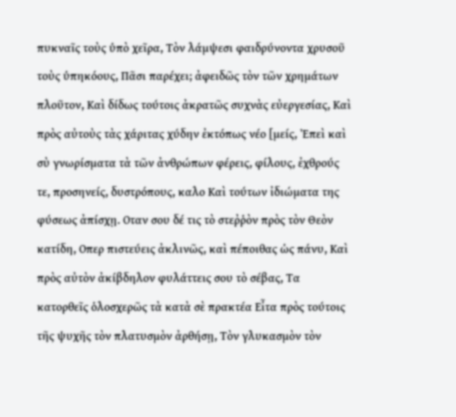πυκναῖς τοὺς ὑπὸ χεῖρα, Τὸν λάμψεσι φαιδρύνοντα χρυσοῦ τοὺς ὑπηκόους, Πᾶσι παρέχει; ἀφειδῶς τὸν τῶν χρημάτων πλοῦτον, Καὶ δίδως τούτοις ἀκρατῶς συχνὰς εὐεργεσίας, Καὶ πρὸς αὐτοὺς τὰς χάριτας χύδην ἐκτόπως νέο [μείς, Ἐπεὶ καὶ σὺ γνωρίσματα τὰ τῶν ἀνθρώπων φέρεις, φίλους, ἐχθρούς τε, προσηνείς, δυστρόπους, καλο Καὶ τούτων ἰδιώματα της φύσεως ἀπίσχῃ. Οταν σου δέ τις τὸ στεῤῥὸν πρὸς τὸν Θεὸν κατίδη, Οπερ πιστεύεις ἀκλινῶς, καὶ πέποιθας ὡς πάνυ, Καὶ πρὸς αὐτὸν ἀκίβδηλον φυλάττεις σου τὸ σέβας, Τα κατορθεῖς ὁλοσχερῶς τὰ κατὰ σὲ πρακτέα Εἶτα πρὸς τούτοις τῆς ψυχῆς τὸν πλατυσμὸν ἀρθήσῃ, Τὸν γλυκασμὸν τὸν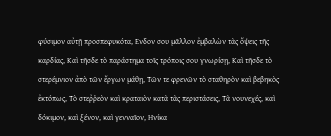φύσιμον αὐτῇ προσπεφυκότα, Ενδον σου μᾶλλον ἐμβαλὼν τὰς ὄψεις τῆς καρδίας, Καὶ τῆσδε τὸ παράστημα τοῖς τρόποις σου γνωρίσῃ, Καὶ τῆσδε τὸ στερέμνιον ἀπὸ τῶν ἔργων μάθῃ, Τῶν τε φρενῶν τὸ σταθηρὸν καὶ βεβηκὸς ἐκτόπως, Τὸ στεῤῥεὸν καὶ κραταιὸν κατὰ τὰς περιστάσεις, Τὰ νουνεχές, καὶ δόκιμον, καὶ ξένον, καὶ γενναῖον, Ηνίκα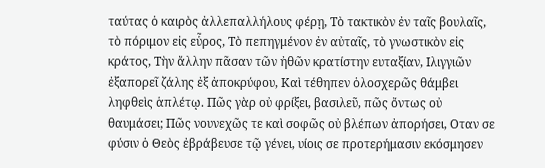ταύτας ὁ καιρὸς ἀλλεπαλλήλους φέρῃ, Τὸ τακτικὸν ἐν ταῖς βουλαῖς, τὸ πόριμον εἰς εὗρος, Τὸ πεπηγμένον ἐν αὐταῖς, τὸ γνωστικὸν εἰς κράτος, Τὴν ἄλλην πᾶσαν τῶν ἠθῶν κρατίστην ευταξίαν, Ιλιγγιῶν ἐξαπορεῖ ζάλης ἐξ ἀποκρύφου, Καὶ τέθηπεν ὁλοσχερῶς θάμβει ληφθεὶς ἁπλέτῳ. Πῶς γὰρ οὐ φρίξει, βασιλεῦ, πῶς ὄντως οὐ θαυμάσει; Πῶς νουνεχῶς τε καὶ σοφῶς οὐ βλέπων ἀπορήσει, Οταν σε φύσιν ὁ Θεὸς ἐβράβευσε τῷ γένει, υίοις σε προτερήμασιν εκόσμησεν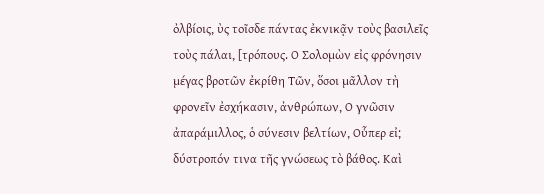ὀλβίοις, ὺς τοῖσδε πάντας ἐκνικᾷν τοὺς βασιλεῖς τοὺς πάλαι, [τρόπους. Ο Σολομὼν εἰς φρόνησιν μέγας βροτῶν ἐκρίθη Τῶν, ὅσοι μᾶλλον τὴ φρονεῖν ἐσχήκασιν, ἀνθρώπων, Ο γνῶσιν ἀπαράμιλλος, ὁ σύνεσιν βελτίων, Οὗπερ εἰ; δύστροπόν τινα τῆς γνώσεως τὸ βάθος. Καὶ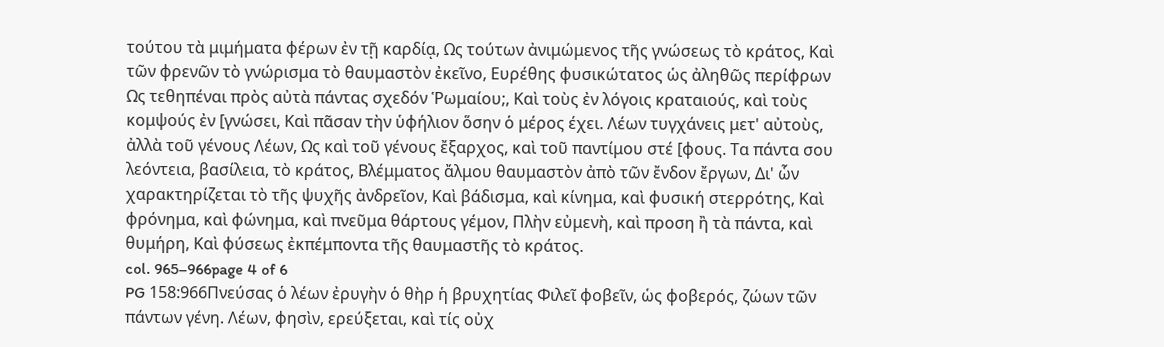τούτου τὰ μιμήματα φέρων ἐν τῇ καρδίᾳ, Ως τούτων ἀνιμώμενος τῆς γνώσεως τὸ κράτος, Καὶ τῶν φρενῶν τὸ γνώρισμα τὸ θαυμαστὸν ἐκεῖνο, Ευρέθης φυσικώτατος ὡς ἀληθῶς περίφρων Ως τεθηπέναι πρὸς αὐτὰ πάντας σχεδόν Ῥωμαίου;, Καὶ τοὺς ἐν λόγοις κραταιούς, καὶ τοὺς κομψούς ἐν [γνώσει, Καὶ πᾶσαν τὴν ὑφήλιον ὅσην ὁ μέρος έχει. Λέων τυγχάνεις μετ' αὐτοὺς, ἀλλὰ τοῦ γένους Λέων, Ως καὶ τοῦ γένους ἔξαρχος, καὶ τοῦ παντίμου στέ [φους. Τα πάντα σου λεόντεια, βασίλεια, τὸ κράτος, Βλέμματος ἄλμου θαυμαστὸν ἀπὸ τῶν ἔνδον ἔργων, Δι' ὧν χαρακτηρίζεται τὸ τῆς ψυχῆς ἀνδρεῖον, Καὶ βάδισμα, καὶ κίνημα, καὶ φυσική στερρότης, Καὶ φρόνημα, καὶ φώνημα, καὶ πνεῦμα θάρτους γέμον, Πλὴν εὐμενὴ, καὶ προση ἢ τὰ πάντα, καὶ θυμήρη, Καὶ φύσεως ἐκπέμποντα τῆς θαυμαστῆς τὸ κράτος.
col. 965–966page 4 of 6
PG 158:966Πνεύσας ὁ λέων ἐρυγὴν ὁ θὴρ ἡ βρυχητίας Φιλεῖ φοβεῖν, ὡς φοβερός, ζώων τῶν πάντων γένη. Λέων, φησὶν, ερεύξεται, καὶ τίς οὐχ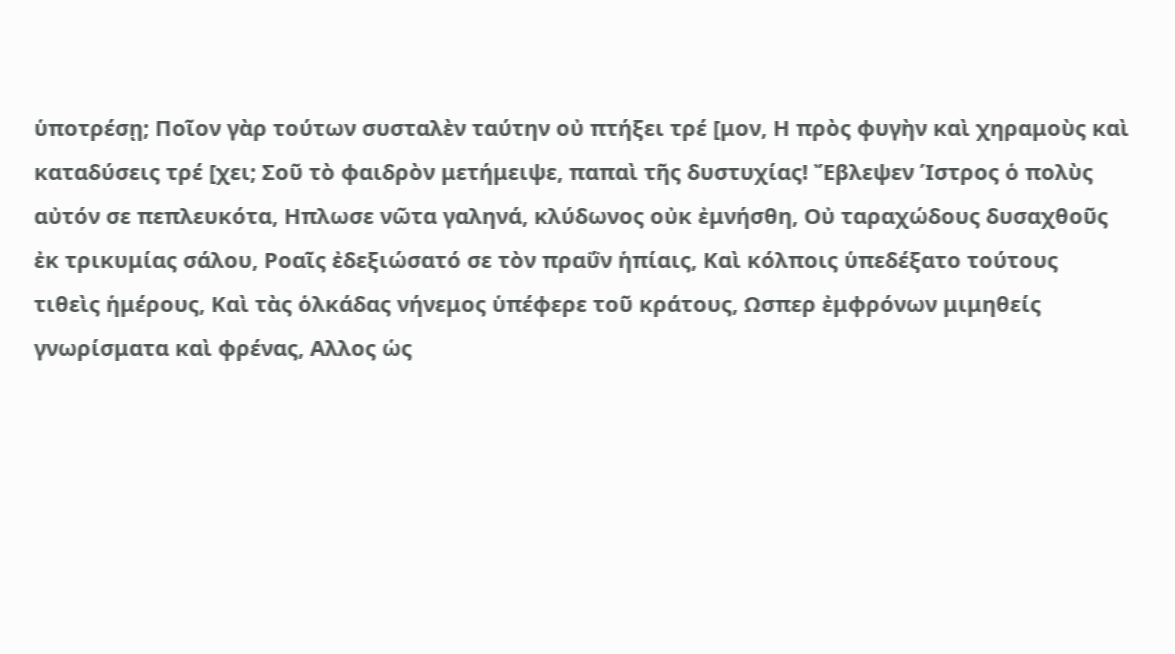ὑποτρέσῃ; Ποῖον γὰρ τούτων συσταλὲν ταύτην οὐ πτήξει τρέ [μον, Η πρὸς φυγὴν καὶ χηραμοὺς καὶ καταδύσεις τρέ [χει; Σοῦ τὸ φαιδρὸν μετήμειψε, παπαὶ τῆς δυστυχίας! Ἔβλεψεν Ίστρος ὁ πολὺς αὐτόν σε πεπλευκότα, Ηπλωσε νῶτα γαληνά, κλύδωνος οὐκ ἐμνήσθη, Οὐ ταραχώδους δυσαχθοῦς ἐκ τρικυμίας σάλου, Ροαῖς ἐδεξιώσατό σε τὸν πραΰν ἡπίαις, Καὶ κόλποις ὑπεδέξατο τούτους τιθεὶς ἡμέρους, Καὶ τὰς ὁλκάδας νήνεμος ὑπέφερε τοῦ κράτους, Ωσπερ ἐμφρόνων μιμηθείς γνωρίσματα καὶ φρένας, Αλλος ὡς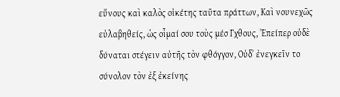εὔνους καὶ καλὸς οἰκέτης ταῦτα πράττων, Καὶ νουνεχῶς εὐλαβηθείς, ὡς οἶμαί σου τοὺς μέσ Γχθους, Ἐπείπερ οὐδὲ δύναται στέγειν αὐτῆς τὸν φθόγγον, Οὐδ᾽ ἐνεγκεῖν το σύνολον τὸν ἐξ ἐκείνης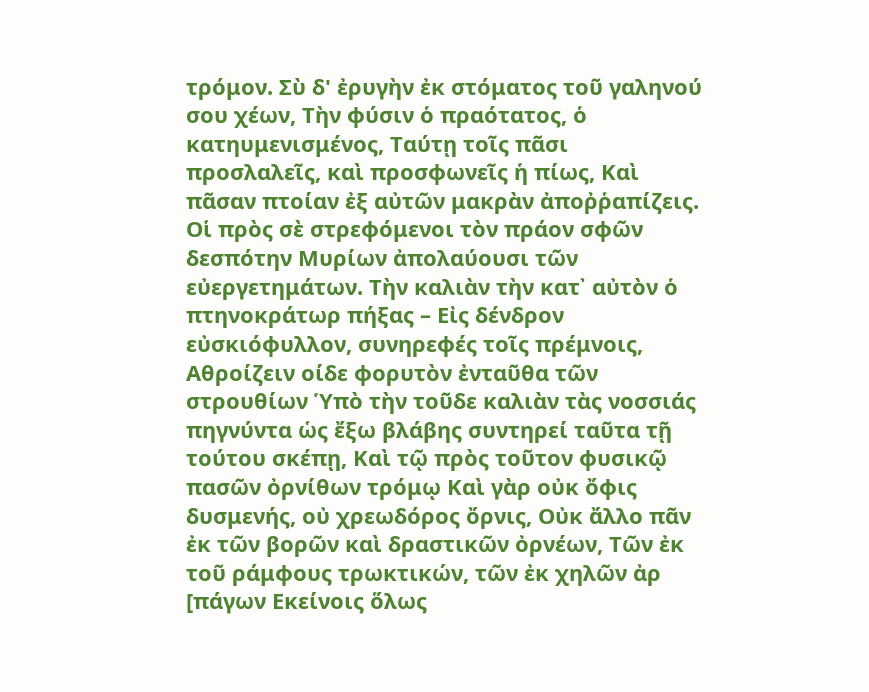τρόμον. Σὺ δ' ἐρυγὴν ἐκ στόματος τοῦ γαληνού σου χέων, Τὴν φύσιν ὁ πραότατος, ὁ κατηυμενισμένος, Ταύτῃ τοῖς πᾶσι προσλαλεῖς, καὶ προσφωνεῖς ἡ πίως, Καὶ πᾶσαν πτοίαν ἐξ αὐτῶν μακρὰν ἀποῤῥαπίζεις. Οἱ πρὸς σὲ στρεφόμενοι τὸν πράον σφῶν δεσπότην Μυρίων ἀπολαύουσι τῶν εὐεργετημάτων. Τὴν καλιὰν τὴν κατ᾿ αὐτὸν ὁ πτηνοκράτωρ πήξας – Εἰς δένδρον εὐσκιόφυλλον, συνηρεφές τοῖς πρέμνοις, Αθροίζειν οίδε φορυτὸν ἐνταῦθα τῶν στρουθίων Ὑπὸ τὴν τοῦδε καλιὰν τὰς νοσσιάς πηγνύντα ὡς ἔξω βλάβης συντηρεί ταῦτα τῇ τούτου σκέπῃ, Καὶ τῷ πρὸς τοῦτον φυσικῷ πασῶν ὀρνίθων τρόμῳ Καὶ γὰρ οὐκ ὄφις δυσμενής, οὐ χρεωδόρος ὄρνις, Οὐκ ἄλλο πᾶν ἐκ τῶν βορῶν καὶ δραστικῶν ὀρνέων, Τῶν ἐκ τοῦ ράμφους τρωκτικών, τῶν ἐκ χηλῶν ἀρ [πάγων Εκείνοις ὅλως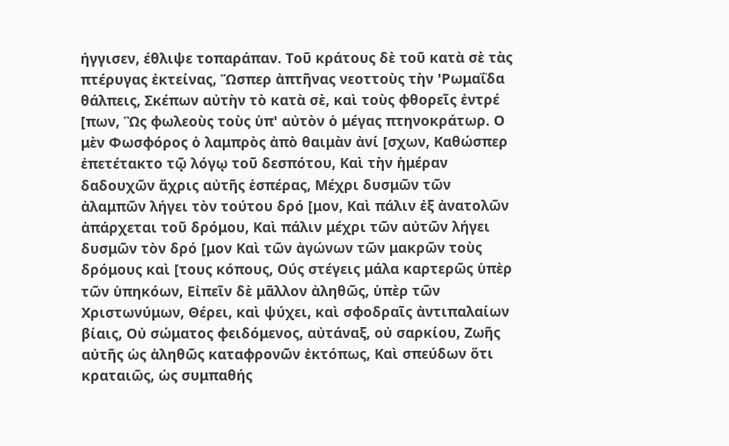ήγγισεν, έθλιψε τοπαράπαν. Τοῦ κράτους δὲ τοῦ κατὰ σὲ τὰς πτέρυγας ἐκτείνας, Ὥσπερ ἀπτῆνας νεοττοὺς τὴν 'Ρωμαΐδα θάλπεις, Σκέπων αὐτὴν τὸ κατὰ σὲ, καὶ τοὺς φθορεῖς ἐντρέ [πων, Ὣς φωλεοὺς τοὺς ὑπ' αὐτὸν ὁ μέγας πτηνοκράτωρ. Ο μὲν Φωσφόρος ὁ λαμπρὸς ἀπὸ θαιμὰν ἀνί [σχων, Καθώσπερ ἐπετέτακτο τῷ λόγῳ τοῦ δεσπότου, Καὶ τὴν ἡμέραν δαδουχῶν ἄχρις αὐτῆς ἑσπέρας, Μέχρι δυσμῶν τῶν ἀλαμπῶν λήγει τὸν τούτου δρό [μον, Καὶ πάλιν ἐξ ἀνατολῶν ἀπάρχεται τοῦ δρόμου, Καὶ πάλιν μέχρι τῶν αὐτῶν λήγει δυσμῶν τὸν δρό [μον Καὶ τῶν ἀγώνων τῶν μακρῶν τοὺς δρόμους καὶ [τους κόπους, Ούς στέγεις μάλα καρτερῶς ὑπὲρ τῶν ὑπηκόων, Εἰπεῖν δὲ μᾶλλον ἀληθῶς, ὑπὲρ τῶν Χριστωνύμων, Θέρει, καὶ ψύχει, καὶ σφοδραῖς ἀντιπαλαίων βίαις, Οὐ σώματος φειδόμενος, αὐτάναξ, οὐ σαρκίου, Ζωῆς αὐτῆς ὡς ἀληθῶς καταφρονῶν ἐκτόπως, Καὶ σπεύδων ὅτι κραταιῶς, ὡς συμπαθής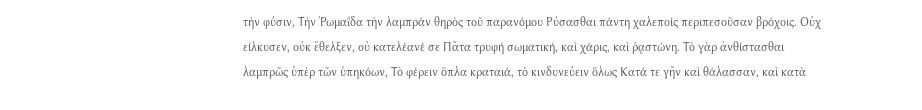τὴν φύσιν, Τὴν Ῥωμαΐδα τὴν λαμπράν θηρὸς τοῦ παρανόμου Ρύσασθαι πάντη χαλεποίς περιπεσοῦσαν βρόχοις. Οὐχ είλκυσεν, οὐκ ἔθελξεν, οὐ κατελέανέ σε Πᾶτα τρυφή σωματική, καὶ χάρις, καὶ ῥᾳστώνη. Τὸ γὰρ ἀνθίστασθαι λαμπρῶς ὑπὲρ τῶν ὑπηκόων, Τὸ φέρειν ὅπλα κραταιά, τὸ κινδυνεύειν ὅλως Κατά τε γῆν καὶ θάλασσαν, καὶ κατὰ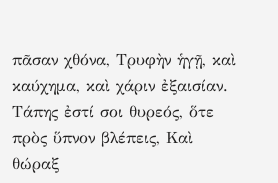πᾶσαν χθόνα, Τρυφὴν ἡγῇ, καὶ καύχημα, καὶ χάριν ἐξαισίαν. Τάπης ἐστί σοι θυρεός, ὅτε πρὸς ὕπνον βλέπεις, Καὶ θώραξ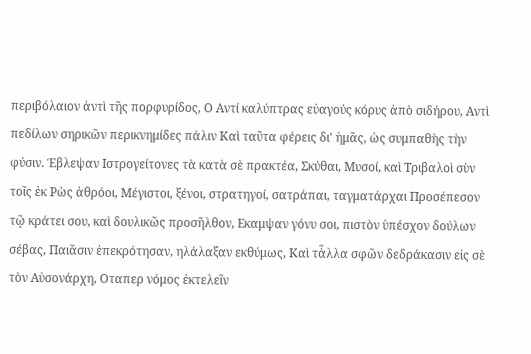περιβόλαιον ἀντὶ τῆς πορφυρίδος, Ο Αντί καλύπτρας εὐαγούς κόρυς ἀπὸ σιδήρου, Αντὶ πεδίλων σηρικῶν περικνημίδες πάλιν Καὶ ταῦτα φέρεις δι' ἡμᾶς, ὡς συμπαθὴς τὴν φύσιν. Έβλεψαν Ιστρογείτονες τὰ κατὰ σὲ πρακτέα, Σκύθαι, Μυσοί, καὶ Τριβαλοὶ σὺν τοῖς ἐκ Ρὼς ἀθρόοι, Μέγιστοι, ξένοι, στρατηγοί, σατράπαι, ταγματάρχαι Προσέπεσον τῷ κράτει σου, καὶ δουλικῶς προσῆλθον, Εκαμψαν γόνυ σοι, πιστὸν ὑπέσχον δούλων σέβας, Παιᾶσιν ἐπεκρότησαν, ηλάλαξαν εκθύμως, Καὶ τἆλλα σφῶν δεδράκασιν εἰς σὲ τὸν Αὐσονάρχη, Οταπερ νόμος ἐκτελεῖν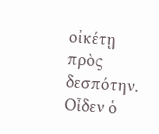οἰκέτῃ πρὸς δεσπότην. Οἶδεν ὁ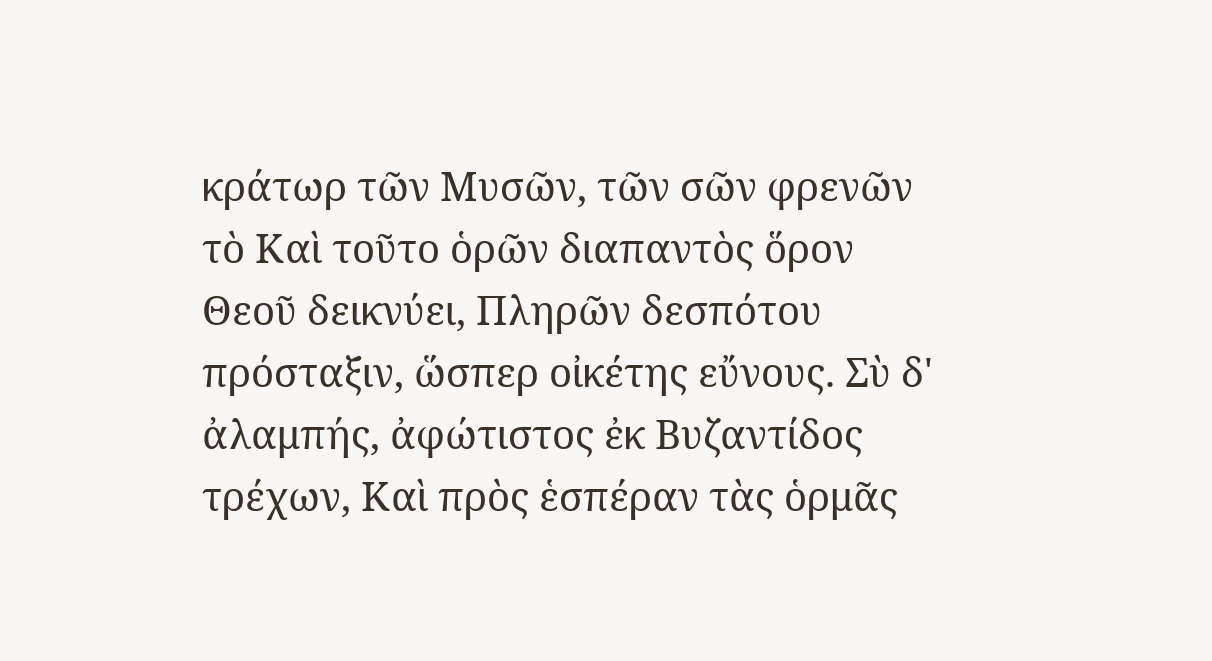κράτωρ τῶν Μυσῶν, τῶν σῶν φρενῶν τὸ Καὶ τοῦτο ὁρῶν διαπαντὸς ὅρον Θεοῦ δεικνύει, Πληρῶν δεσπότου πρόσταξιν, ὥσπερ οἰκέτης εὔνους. Σὺ δ' ἀλαμπής, ἀφώτιστος ἐκ Βυζαντίδος τρέχων, Καὶ πρὸς ἑσπέραν τὰς ὁρμᾶς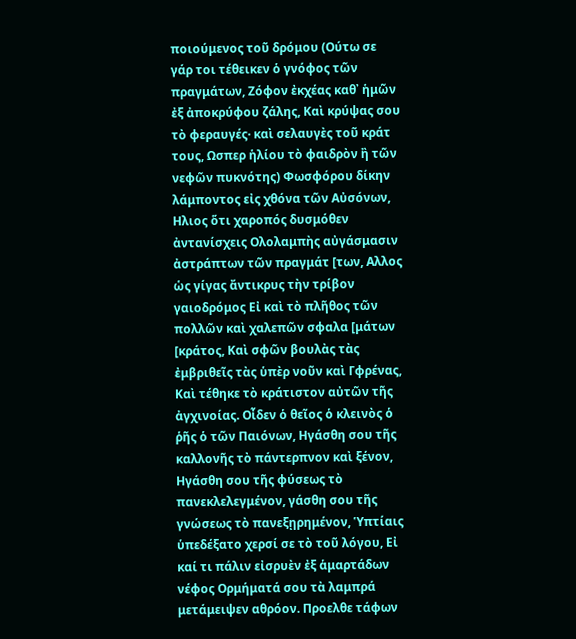ποιούμενος τοῦ δρόμου (Ούτω σε γάρ τοι τέθεικεν ὁ γνόφος τῶν πραγμάτων, Ζόφον ἐκχέας καθ᾿ ἡμῶν ἐξ ἀποκρύφου ζάλης, Καὶ κρύψας σου τὸ φεραυγές· καὶ σελαυγὲς τοῦ κράτ τους, Ωσπερ ἡλίου τὸ φαιδρὸν ἢ τῶν νεφῶν πυκνότης) Φωσφόρου δίκην λάμποντος εἰς χθόνα τῶν Αὐσόνων, Ηλιος ὅτι χαροπός δυσμόθεν ἀντανίσχεις Ολολαμπὴς αὐγάσμασιν ἀστράπτων τῶν πραγμάτ [των, Αλλος ὡς γίγας ἄντικρυς τὴν τρίβον γαιοδρόμος Εἰ καὶ τὸ πλῆθος τῶν πολλῶν καὶ χαλεπῶν σφαλα [μάτων [κράτος, Καὶ σφῶν βουλὰς τὰς ἐμβριθεῖς τὰς ὑπὲρ νοῦν καὶ Γφρένας, Καὶ τέθηκε τὸ κράτιστον αὐτῶν τῆς ἀγχινοίας. Οἶδεν ὁ θεῖος ὁ κλεινὸς ὁ ῥῆς ὁ τῶν Παιόνων, Ηγάσθη σου τῆς καλλονῆς τὸ πάντερπνον καὶ ξένον, Ηγάσθη σου τῆς φύσεως τὸ πανεκλελεγμένον, γάσθη σου τῆς γνώσεως τὸ πανεξῃρημένον, Ὑπτίαις ὑπεδέξατο χερσί σε τὸ τοῦ λόγου, Εἰ καί τι πάλιν εἰσρυὲν ἐξ ἁμαρτάδων νέφος Ορμήματά σου τὰ λαμπρά μετάμειψεν αθρόον. Προελθε τάφων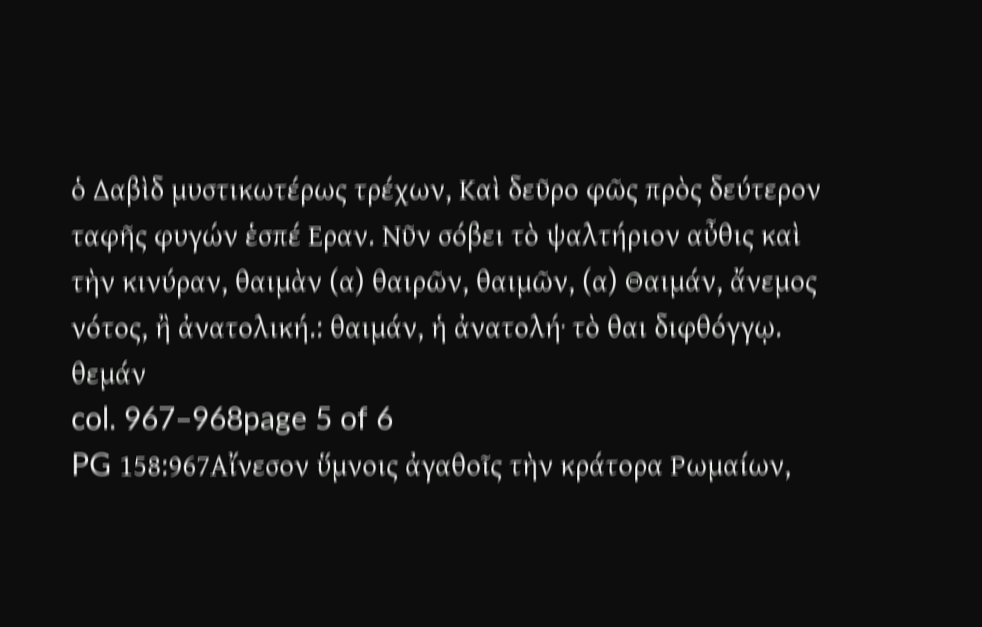ὁ Δαβὶδ μυστικωτέρως τρέχων, Καὶ δεῦρο φῶς πρὸς δεύτερον ταφῆς φυγών ἑσπέ Εραν. Νῦν σόβει τὸ ψαλτήριον αὖθις καὶ τὴν κινύραν, θαιμὰν (α) θαιρῶν, θαιμῶν, (α) Θαιμάν, ἄνεμος νότος, ἢ ἀνατολική.: θαιμάν, ἡ ἀνατολή· τὸ θαι διφθόγγῳ. θεμάν
col. 967–968page 5 of 6
PG 158:967Αἴνεσον ὕμνοις ἀγαθοῖς τὴν κράτορα Ρωμαίων,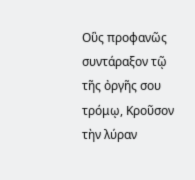Οὓς προφανῶς συντάραξον τῷ τῆς ὀργῆς σου τρόμῳ, Κροῦσον τὴν λύραν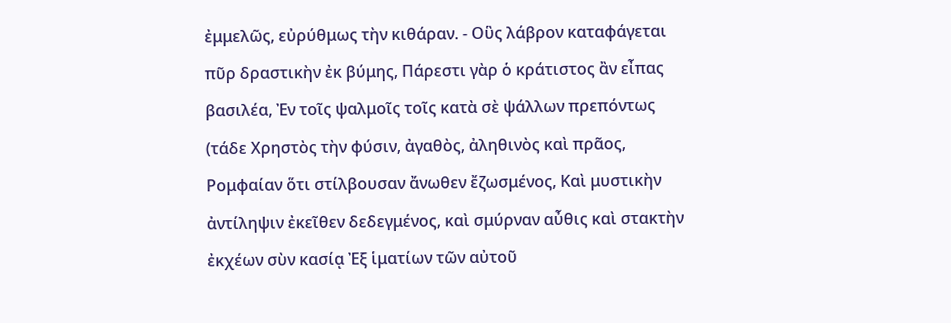ἐμμελῶς, εὐρύθμως τὴν κιθάραν. - Οὓς λάβρον καταφάγεται πῦρ δραστικὴν ἐκ βύμης, Πάρεστι γὰρ ὁ κράτιστος ἂν εἶπας βασιλέα, Ἐν τοῖς ψαλμοῖς τοῖς κατὰ σὲ ψάλλων πρεπόντως (τάδε Χρηστὸς τὴν φύσιν, ἀγαθὸς, ἀληθινὸς καὶ πρᾶος, Ρομφαίαν ὅτι στίλβουσαν ἄνωθεν ἔζωσμένος, Καὶ μυστικὴν ἀντίληψιν ἐκεῖθεν δεδεγμένος, καὶ σμύρναν αὖθις καὶ στακτὴν ἐκχέων σὺν κασίᾳ Ἐξ ἱματίων τῶν αὐτοῦ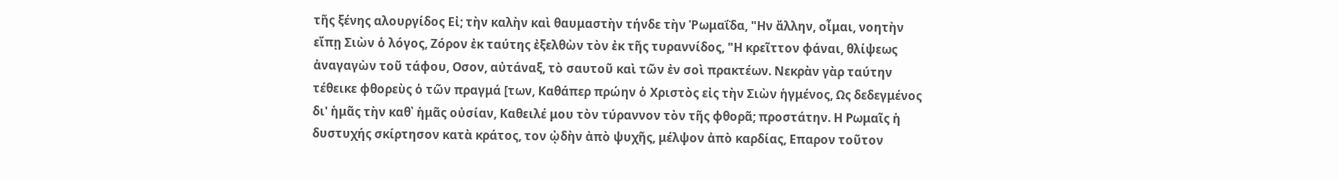τῆς ξένης αλουργίδος Εἰ; τὴν καλὴν καὶ θαυμαστὴν τήνδε τὴν Ῥωμαΐδα, "Ην ἄλλην, οἶμαι, νοητὴν εἴπῃ Σιὼν ὁ λόγος, Ζόρον ἐκ ταύτης ἐξελθὼν τὸν ἐκ τῆς τυραννίδος, "Η κρεῖττον φάναι, θλίψεως ἀναγαγὼν τοῦ τάφου, Οσον, αὐτάναξ, τὸ σαυτοῦ καὶ τῶν ἐν σοὶ πρακτέων. Νεκρὰν γὰρ ταύτην τέθεικε φθορεὺς ὁ τῶν πραγμά [των, Καθάπερ πρώην ὁ Χριστὸς εἰς τὴν Σιὼν ἡγμένος, Ως δεδεγμένος δι' ἡμᾶς τὴν καθ᾿ ἡμᾶς οὐσίαν, Καθειλέ μου τὸν τύραννον τὸν τῆς φθορᾶ; προστάτην. Η Ρωμαῖς ἡ δυστυχής σκίρτησον κατὰ κράτος, τον ᾠδὴν ἀπὸ ψυχῆς, μέλψον ἀπὸ καρδίας, Επαρον τοῦτον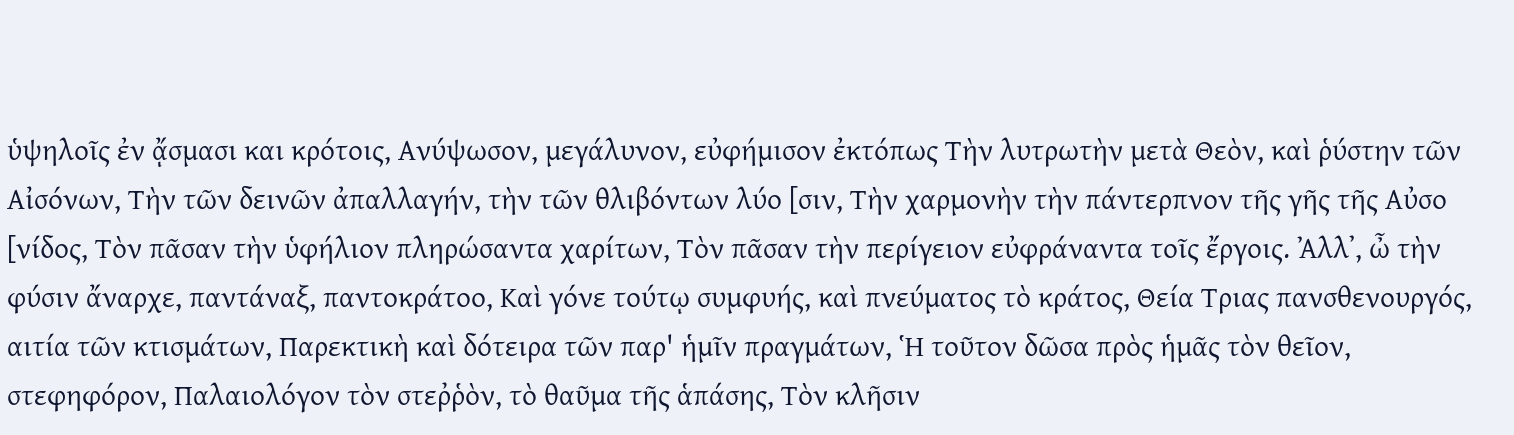ὑψηλοῖς ἐν ᾄσμασι και κρότοις, Ανύψωσον, μεγάλυνον, εὐφήμισον ἐκτόπως Τὴν λυτρωτὴν μετὰ Θεὸν, καὶ ῥύστην τῶν Αἰσόνων, Τὴν τῶν δεινῶν ἀπαλλαγήν, τὴν τῶν θλιβόντων λύο [σιν, Τὴν χαρμονὴν τὴν πάντερπνον τῆς γῆς τῆς Αὐσο [νίδος, Τὸν πᾶσαν τὴν ὑφήλιον πληρώσαντα χαρίτων, Τὸν πᾶσαν τὴν περίγειον εὐφράναντα τοῖς ἔργοις. Ἀλλ᾽, ὦ τὴν φύσιν ἄναρχε, παντάναξ, παντοκράτοο, Καὶ γόνε τούτῳ συμφυής, καὶ πνεύματος τὸ κράτος, Θεία Τριας πανσθενουργός, αιτία τῶν κτισμάτων, Παρεκτικὴ καὶ δότειρα τῶν παρ' ἡμῖν πραγμάτων, Ἡ τοῦτον δῶσα πρὸς ἡμᾶς τὸν θεῖον, στεφηφόρον, Παλαιολόγον τὸν στεῤῥὸν, τὸ θαῦμα τῆς ἁπάσης, Τὸν κλῆσιν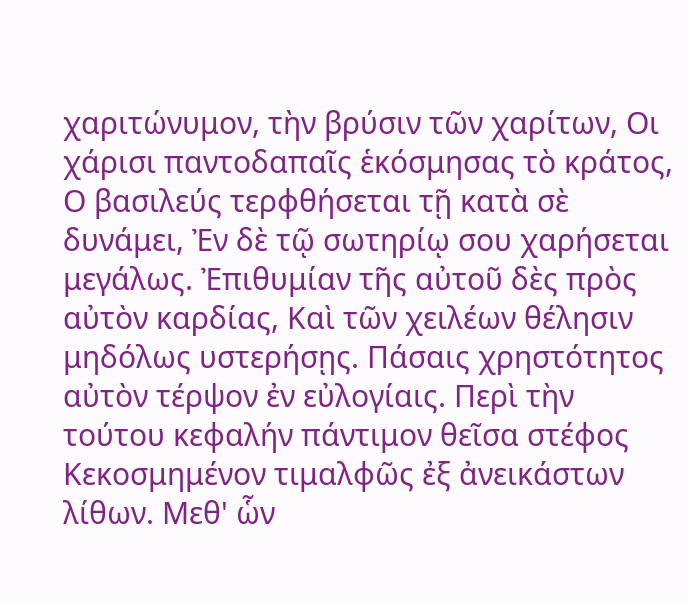χαριτώνυμον, τὴν βρύσιν τῶν χαρίτων, Οι χάρισι παντοδαπαῖς ἑκόσμησας τὸ κράτος, Ο βασιλεύς τερφθήσεται τῇ κατὰ σὲ δυνάμει, Ἐν δὲ τῷ σωτηρίῳ σου χαρήσεται μεγάλως. Ἐπιθυμίαν τῆς αὐτοῦ δὲς πρὸς αὐτὸν καρδίας, Καὶ τῶν χειλέων θέλησιν μηδόλως υστερήσῃς. Πάσαις χρηστότητος αὐτὸν τέρψον ἐν εὐλογίαις. Περὶ τὴν τούτου κεφαλήν πάντιμον θεῖσα στέφος Κεκοσμημένον τιμαλφῶς ἐξ ἀνεικάστων λίθων. Μεθ' ὧν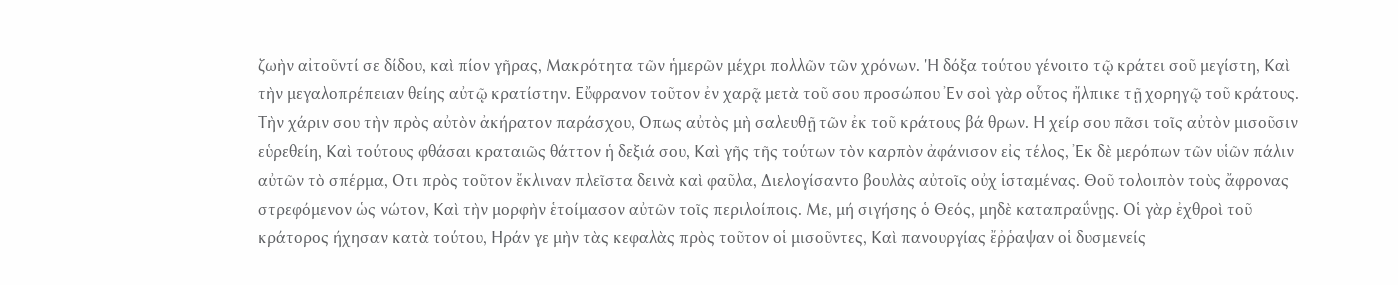ζωὴν αἰτοῦντί σε δίδου, καὶ πίον γῆρας, Μακρότητα τῶν ἡμερῶν μέχρι πολλῶν τῶν χρόνων. 'Η δόξα τούτου γένοιτο τῷ κράτει σοῦ μεγίστη, Καὶ τὴν μεγαλοπρέπειαν θείης αὐτῷ κρατίστην. Εὔφρανον τοῦτον ἐν χαρᾷ μετὰ τοῦ σου προσώπου Ἐν σοὶ γὰρ οὗτος ἤλπικε τῇ χορηγῷ τοῦ κράτους. Τὴν χάριν σου τὴν πρὸς αὐτὸν ἀκήρατον παράσχου, Οπως αὐτὸς μὴ σαλευθῇ τῶν ἐκ τοῦ κράτους βά θρων. Η χείρ σου πᾶσι τοῖς αὐτὸν μισοῦσιν εὑρεθείη, Καὶ τούτους φθάσαι κραταιῶς θάττον ἡ δεξιά σου, Καὶ γῆς τῆς τούτων τὸν καρπὸν ἀφάνισον εἰς τέλος, Ἐκ δὲ μερόπων τῶν υἱῶν πάλιν αὐτῶν τὸ σπέρμα, Οτι πρὸς τοῦτον ἔκλιναν πλεῖστα δεινὰ καὶ φαῦλα, Διελογίσαντο βουλὰς αὐτοῖς οὐχ ἱσταμένας. Θοῦ τολοιπὸν τοὺς ἄφρονας στρεφόμενον ὡς νώτον, Καὶ τὴν μορφὴν ἑτοίμασον αὐτῶν τοῖς περιλοίποις. Με, μή σιγήσης ὁ Θεός, μηδὲ καταπραΰνῃς. Οἱ γὰρ ἐχθροὶ τοῦ κράτορος ήχησαν κατὰ τούτου, Ηράν γε μὴν τὰς κεφαλὰς πρὸς τοῦτον οἱ μισοῦντες, Καὶ πανουργίας ἔῤῥαψαν οἱ δυσμενείς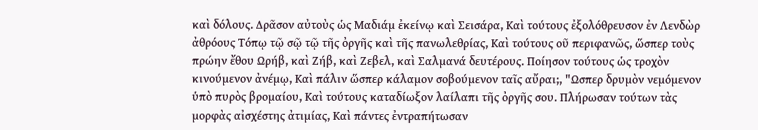καὶ δόλους. Δρᾶσον αὐτοὺς ὡς Μαδιάμ ἐκείνῳ καὶ Σεισάρα, Καὶ τούτους ἐξολόθρευσον ἐν Λενδὼρ ἀθρόους Τόπῳ τῷ σῷ τῷ τῆς ὀργῆς καὶ τῆς πανωλεθρίας, Καὶ τούτους οῦ περιφανῶς, ὥσπερ τοὺς πρώην ἔθου Ωρήβ, καὶ Ζήβ, καὶ Ζεβελ, καὶ Σαλμανά δευτέρους. Ποίησον τούτους ὡς τροχὸν κινούμενον ἀνέμῳ, Καὶ πάλιν ὥσπερ κάλαμον σοβούμενον ταῖς αὔραι;, "Ωσπερ δρυμὸν νεμόμενον ὑπὸ πυρὸς βρομαίου, Καὶ τούτους καταδίωξον λαίλαπι τῆς ὀργῆς σου. Πλήρωσαν τούτων τὰς μορφὰς αἰσχέστης ἀτιμίας, Καὶ πάντες ἐντραπήτωσαν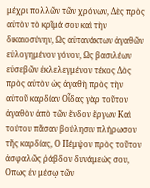μέχρι πολλῶν τῶν χρόνων, Δὲς πρὸς αὐτὸν τὸ κρῖμά σου καὶ τὴν δικαιοσύνην, Ως αὐτανάκτων ἀγαθῶν εὐλογημένον γόνον, Ως βασιλέων εὐσεβῶν ἐκλελεγμένον τέκος Δὸς πρὸς αὐτὸν ὡς ἀγαθὴ πρὸς τὴν αὐτοῦ καρδίαν Οἶδας γὰρ τοῦτον ἀγαθὸν ἀπὸ τῶν ἔνδον ἔργων Καὶ τούτου πᾶσαν βούλησιν πλήρωσον τῆς καρδίας, Ο Πέμψον πρὸς τοῦτον ἀσφαλῶς ῥάβδον δυνάμεώς σου, Οπως ἐν μέσῳ τῶν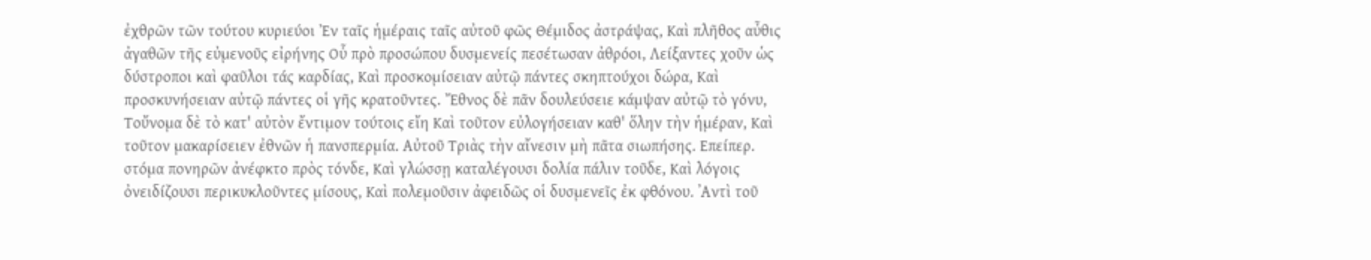ἐχθρῶν τῶν τούτου κυριεύοι Ἐν ταῖς ἡμέραις ταῖς αὐτοῦ φῶς Θέμιδος ἀστράψας, Καὶ πλῆθος αὖθις ἀγαθῶν τῆς εὐμενοῦς εἰρήνης Οὗ πρὸ προσώπου δυσμενείς πεσέτωσαν ἀθρόοι, Λείξαντες χοῦν ὡς δύστροποι καὶ φαῦλοι τάς καρδίας, Καὶ προσκομίσειαν αὐτῷ πάντες σκηπτούχοι δώρα, Καὶ προσκυνήσειαν αὐτῷ πάντες οἱ γῆς κρατοῦντες. Ἔθνος δὲ πᾶν δουλεύσειε κάμψαν αὐτῷ τὸ γόνυ, Τοὔνομα δὲ τὸ κατ' αὐτὸν ἔντιμον τούτοις εἴη Καὶ τοῦτον εὐλογήσειαν καθ' ὅλην τὴν ἡμέραν, Καὶ τοῦτον μακαρίσειεν ἐθνῶν ἡ πανσπερμία. Αὐτοῦ Τριὰς τὴν αἴνεσιν μὴ πᾶτα σιωπήσης. Επείπερ. στόμα πονηρῶν ἀνέφκτο πρὸς τόνδε, Καὶ γλώσσῃ καταλέγουσι δολία πάλιν τοῦδε, Καὶ λόγοις ὀνειδίζουσι περικυκλοῦντες μίσους, Καὶ πολεμοῦσιν ἀφειδῶς οἱ δυσμενεῖς ἐκ φθόνου. ᾿Αντὶ τοῦ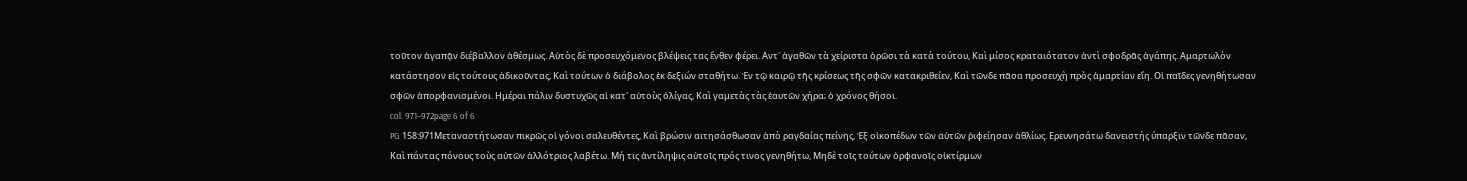τοῦτον ἀγαπᾷν διέβαλλον ἀθέσμως. Αὐτὸς δὲ προσευχόμενος βλέψεις τας ἔνθεν φέρει. Αντ᾿ ἀγαθῶν τὰ χείριστα ὁρῶσι τὰ κατὰ τούτου, Καὶ μίσος κραταιότατον ἀντὶ σφοδρᾶς ἀγάπης. Αμαρτωλὸν κατάστησον εἰς τούτους ἀδικοῦντας, Καὶ τούτων ὁ διάβολος ἐκ δεξιών σταθήτω. Ἐν τῷ καιρῷ τῆς κρίσεως τῆς σφῶν κατακριθείεν, Καὶ τῶνδε πᾶσα προσευχὴ πρὸς ἁμαρτίαν εἴη. Οἱ παῖδες γενηθήτωσαν σφῶν ἀπορφανισμένοι. Ημέραι πάλιν δυστυχῶς αἱ κατ' αὐτοὺς ὀλίγας, Καὶ γαμετὰς τὰς ἑαυτῶν χήρα; ὁ χρόνος θήσοι.
col. 971–972page 6 of 6
PG 158:971Μεταναστήτωσαν πικρῶς οἱ γόνοι σαλευθέντες, Καὶ βρώσιν αιτησάσθωσαν ἀπὸ ραγδαίας πείνης, Ἐξ οἰκοπέδων τῶν αὐτῶν ῥιφείησαν ἀθλίως. Ερευνησάτω δανειστής ύπαρξιν τῶνδε πᾶσαν, Καὶ πάντας πόνους τοὺς αὐτῶν ἀλλότριος λαβέτω. Μή τις ἀντίληψις αὐτοῖς πρός τινος γενηθήτω, Μηδὲ τοῖς τούτων ὀρφανοῖς οἰκτίρμων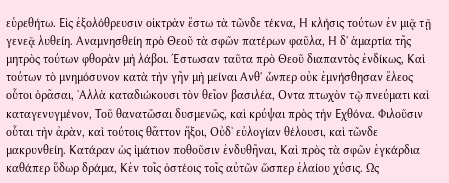εὑρεθήτω. Εἰς ἐξολόθρευσιν οἰκτρὰν ἔστω τὰ τῶνδε τέκνα, Η κλήσις τούτων ἐν μιᾷ τῇ γενεᾷ λυθείη. Αναμνησθείη πρὸ Θεοῦ τὰ σφῶν πατέρων φαῦλα, Η δ' ἁμαρτία τῆς μητρὸς τούτων φθορὰν μὴ λάβοι. Έστωσαν ταῦτα πρὸ Θεοῦ διαπαντὸς ἐνδίκως, Καὶ τούτων τὸ μνημόσυνον κατὰ τὴν γῆν μὴ μείναι Ανθ' ὧνπερ οὐκ ἐμνήσθησαν ἔλεος οὗτοι ὁρᾶσαι, ᾿Αλλὰ καταδιώκουσι τὸν θεῖον βασιλέα, Οντα πτωχὸν τῷ πνεύματι καὶ καταγενυγμένον, Τοῦ θανατῶσαι δυσμενῶς, καὶ κρύψαι πρὸς τὴν Εχθόνα. Φιλοῦσιν οὗται τὴν ἀρὰν, καὶ τούτοις θᾶττον ἥξοι, Οὐδ᾽ εὐλογίαν θέλουσι, καὶ τῶνδε μακρυνθείη. Κατάραν ὡς ἱμάτιον ποθοῦσιν ἐνδυθῆναι, Καὶ πρὸς τὰ σφῶν ἐγκάρδια καθάπερ ὕδωρ δράμα, Κἐν τοῖς ὀστέοις τοῖς αὐτῶν ὥσπερ ἐλαίου χύσις. Ως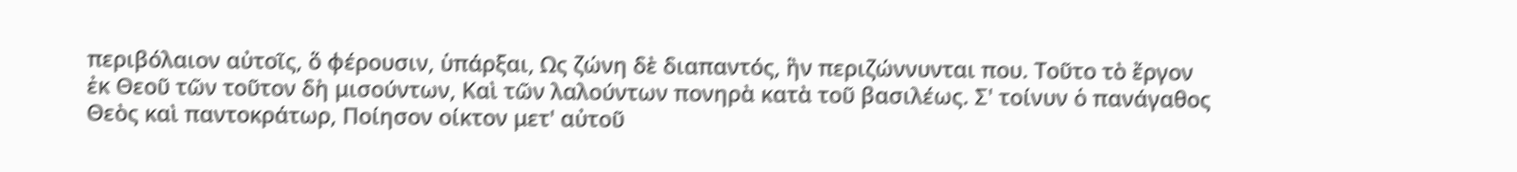περιβόλαιον αὐτοῖς, ὅ φέρουσιν, ὑπάρξαι, Ως ζώνη δὲ διαπαντός, ἣν περιζώννυνται που. Τοῦτο τὸ ἔργον ἐκ Θεοῦ τῶν τοῦτον δὴ μισούντων, Καὶ τῶν λαλούντων πονηρὰ κατὰ τοῦ βασιλέως. Σ' τοίνυν ὁ πανάγαθος Θεὸς καὶ παντοκράτωρ, Ποίησον οίκτον μετ' αὐτοῦ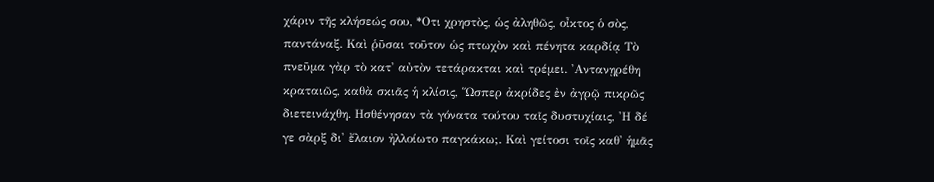χάριν τῆς κλήσεώς σου, *Οτι χρηστὸς, ὡς ἀληθῶς, οἶκτος ὁ σὸς, παντάναξ. Καὶ ῥῦσαι τοῦτον ὡς πτωχὸν καὶ πένητα καρδίᾳ Τὸ πνεῦμα γὰρ τὸ κατ' αὐτὸν τετάρακται καὶ τρέμει. 'Αντανῃρέθη κραταιῶς, καθὰ σκιᾶς ἡ κλίσις, Ὥσπερ ἀκρίδες ἐν ἀγρῷ πικρῶς διετεινάχθη. Ησθένησαν τὰ γόνατα τούτου ταῖς δυστυχίαις, 'Η δέ γε σὰρξ δι' ἔλαιον ἠλλοίωτο παγκάκω;. Καὶ γείτοσι τοῖς καθ' ἡμᾶς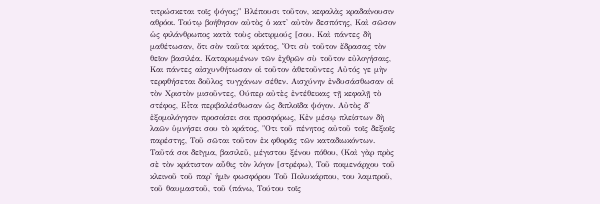τιτρώσκεται τοῖς ψόγος;" Βλέπουσι τοῦτον, κεφαλὰς κραδαίνουσιν αθρόοι. Τούτῳ βοήθησον αὐτὸς ὁ κατ' αὐτὸν δεσπότης, Καὶ σῶσον ὡς φιλάνθρωπος κατὰ τοὺς οἰκτιρμούς [σου. Καὶ πάντες δὴ μαθέτωσαν, ὅτι σὸν ταῦτα κράτος, Ὅτι σὺ τοῦτον ἔδρασας τὸν θεῖον βασιλέα. Καταρωμένων τῶν ἐχθρῶν σὺ τοῦτον εὐλογήσαις, Και πάντες αἰσχυνθήτωσαν οἱ τοῦτον ἀθετοῦντες Αὐτός γε μὴν τερφθήσεται δοῦλος τυγχάνων σέθεν. Αισχύνην ἐνδυσάσθωσαν οἱ τὸν Χριστὸν μισοῦντες, Ούπερ αὐτὲς ἐντέθεικας τῇ κεφαλῇ τὸ στέφος, Εἶτα περιβαλέσθωσαν ὡς διπλοῖδα ψόγον. Αὐτὸς δ' ἐξομολόγησιν προσοίσει σοι προσφόρως, Κἐν μέσῳ πλείστων δὴ λαῶν ὑμνήσει σου τὸ κράτος, "Οτι τοῦ πένητος αὐτοῦ τοῖς δεξιοῖς παρέστης, Τοῦ σῶται τοῦτον ἐκ φθορᾶς τῶν καταδιωκόντων. Ταῦτά σοι δεῖγμα, βασιλεῦ, μέγιστου ξένου πόθου, (Καὶ γὰρ πρὸς σὲ τὸν κράτιστον αὖθις τὸν λόγον [στρέφω), Τοῦ ποιμενάρχου τοῦ κλεινοῦ τοῦ παρ' ἡμῖν φωσφόρου Τοῦ Πολυκάρπου, του λαμπροῦ, τοῦ θαυμαστοῦ, τοῦ (πάνω, Τούτου τοῖς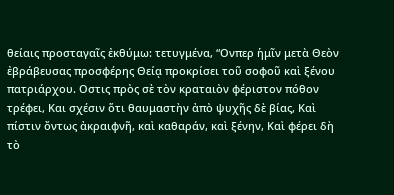θείαις προσταγαῖς ἐκθύμω: τετυγμένα, “Ονπερ ἡμῖν μετὰ Θεὸν ἐβράβευσας προσφέρης Θείᾳ προκρίσει τοῦ σοφοῦ καὶ ξένου πατριάρχου. Οστις πρὸς σὲ τὸν κραταιὸν φέριστον πόθον τρέφει, Και σχέσιν ὅτι θαυμαστὴν ἀπὸ ψυχῆς δὲ βίας, Καὶ πίστιν ὄντως ἀκραιφνῆ, καὶ καθαράν, καὶ ξένην, Καὶ φέρει δὴ τὸ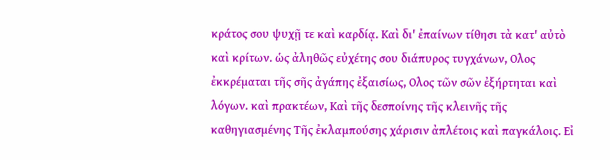κράτος σου ψυχῇ τε καὶ καρδίᾳ. Καὶ δι' ἐπαίνων τίθησι τὰ κατ' αὐτὸ καὶ κρίτων. ὡς ἀληθῶς εὐχέτης σου διάπυρος τυγχάνων, Ολος ἐκκρέμαται τῆς σῆς ἀγάπης ἐξαισίως, Ολος τῶν σῶν ἐξήρτηται καὶ λόγων. καὶ πρακτέων, Καὶ τῆς δεσποίνης τῆς κλεινῆς τῆς καθηγιασμένης Τῆς ἐκλαμπούσης χάρισιν ἀπλέτοις καὶ παγκάλοις. Εἰ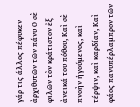γάρ τις άλλος πέφυκεν ἀρχιθυτῶν τῶν πάνυ Ο σὲ φιλῶν τὸν κράτιστον ἐξ ἀνεικά του πόθου, Καὶ σὲ πνοὴν ἡγούμενος, καὶ τέρψιν, καὶ καρδίαν, Καὶ φάος πανυπέρλαμπρον τῶν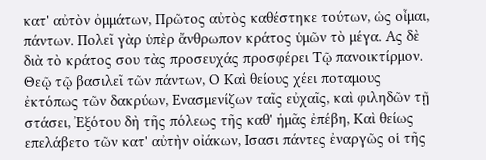κατ' αὐτὸν ὀμμάτων, Πρῶτος αὐτὸς καθέστηκε τούτων, ὡς οἶμαι, πάντων. Πολεῖ γὰρ ὑπὲρ ἄνθρωπον κράτος ὑμῶν τὸ μέγα. Ας δὲ διὰ τὸ κράτος σου τὰς προσευχάς προσφέρει Τῷ πανοικτίρμον. Θεῷ τῷ βασιλεῖ τῶν πάντων, Ο Καὶ θείους χέει ποταμους ἐκτόπως τῶν δακρύων, Ενασμενίζων ταῖς εὐχαῖς, καὶ φιληδῶν τῇ στάσει, Ἐξότου δὴ τῆς πόλεως τῆς καθ' ἡμᾶς ἐπέβη, Καὶ θείως επελάβετο τῶν κατ' αὐτὴν οἰάκων, Ισασι πάντες ἐναργῶς οἱ τῆς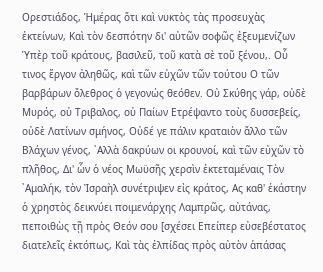Ορεστιάδος, Ἡμέρας ὅτι καὶ νυκτὸς τὰς προσευχὰς ἐκτείνων, Καὶ τὸν δεσπότην δι' αὐτῶν σοφῶς ἐξευμενίζων Ὑπὲρ τοῦ κράτους, βασιλεῦ, τοῦ κατὰ σὲ τοῦ ξένου,. Οὗ τινος ἔργον ἀληθῶς, καὶ τῶν εὐχῶν τῶν τούτου Ο τῶν βαρβάρων ὄλεθρος ὁ γεγονώς θεόθεν. Οὐ Σκύθης γάρ, οὐδὲ Μυρός, οὐ Τριβαλος, οὐ Παίων Ετρέψαντο τοὺς δυσσεβείς, οὐδὲ Λατίνων σμήνος, Οὐδέ γε πάλιν κραταιὸν ἄλλο τῶν Βλάχων γένος, ᾿Αλλὰ δακρύων οι κρουνοί, καὶ τῶν εὐχῶν τὸ πλῆθος, Δι' ὧν ὁ νέος Μωϋσῆς χερσὶν ἐκτεταμέναις Τὸν ᾿Αμαλήκ, τὸν Ἰσραὴλ συνέτριψεν εἰς κράτος, Ας καθ' ἑκάστην ὁ χρηστὸς δεικνύει ποιμενάρχης Λαμπρῶς, αὐτάνας, πεποιθὼς τῇ πρὸς Θεόν σου [σχέσει Επείπερ εὐσεβέστατος διατελεῖς ἐκτόπως, Καὶ τὰς ἐλπίδας πρὸς αὐτὸν ἁπάσας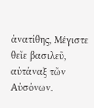ἀνατίθης, Μέγιστε θεῖε βασιλεῦ, αὐτάναξ τῶν Αὐσόνων.